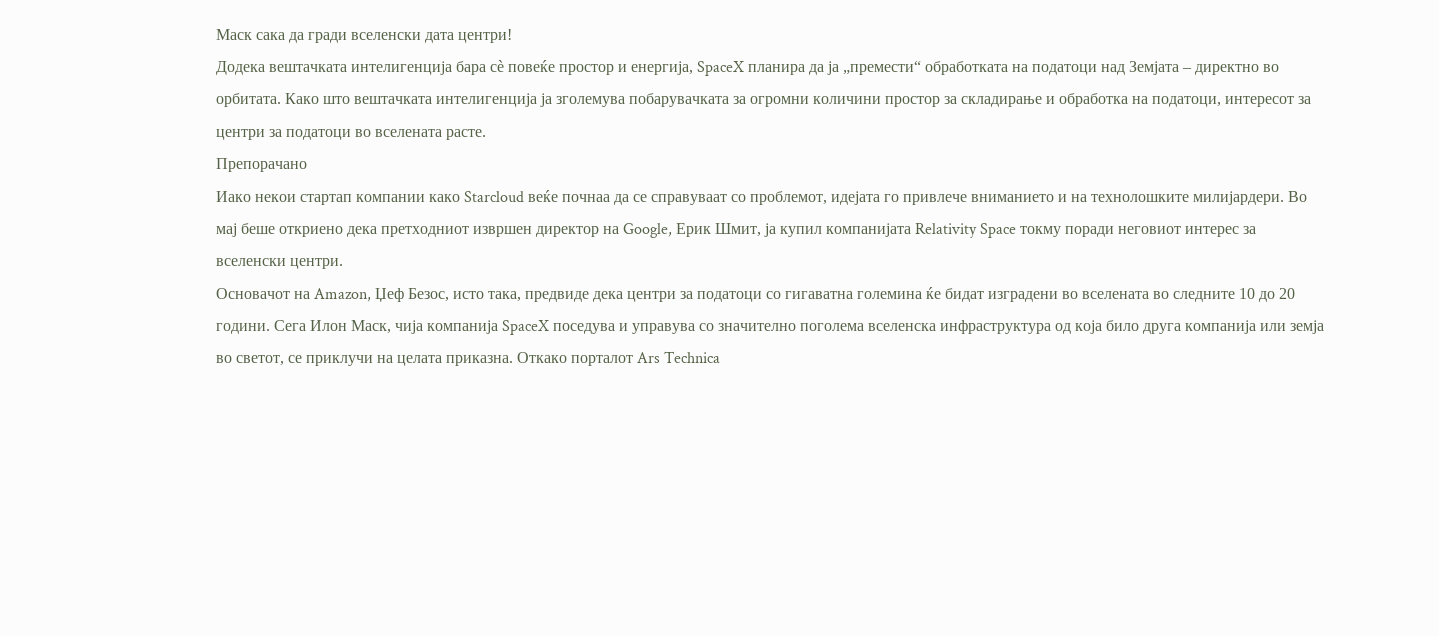Маск сака да гради вселенски дата центри!
Додека вештачката интелигенција бара сè повеќе простор и енергија, SpaceX планира да ја „премести“ обработката на податоци над Земјата – директно во орбитата. Како што вештачката интелигенција ја зголемува побарувачката за огромни количини простор за складирање и обработка на податоци, интересот за центри за податоци во вселената расте.
Препорачано
Иако некои стартап компании како Starcloud веќе почнаа да се справуваат со проблемот, идејата го привлече вниманието и на технолошките милијардери. Во мај беше откриено дека претходниот извршен директор на Google, Ерик Шмит, ја купил компанијата Relativity Space токму поради неговиот интерес за вселенски центри.
Основачот на Amazon, Џеф Безос, исто така, предвиде дека центри за податоци со гигаватна големина ќе бидат изградени во вселената во следните 10 до 20 години. Сега Илон Маск, чија компанија SpaceX поседува и управува со значително поголема вселенска инфраструктура од која било друга компанија или земја во светот, се приклучи на целата приказна. Откако порталот Ars Technica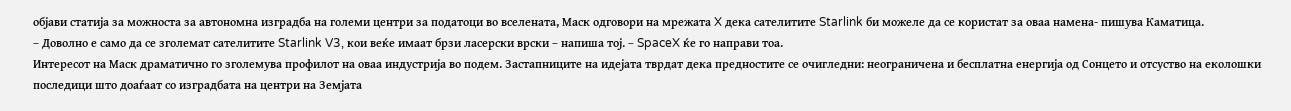објави статија за можноста за автономна изградба на големи центри за податоци во вселената, Маск одговори на мрежата X дека сателитите Starlink би можеле да се користат за оваа намена- пишува Каматица.
– Доволно е само да се зголемат сателитите Starlink V3, кои веќе имаат брзи ласерски врски – напиша тој. – SpaceX ќе го направи тоа.
Интересот на Маск драматично го зголемува профилот на оваа индустрија во подем. Застапниците на идејата тврдат дека предностите се очигледни: неограничена и бесплатна енергија од Сонцето и отсуство на еколошки последици што доаѓаат со изградбата на центри на Земјата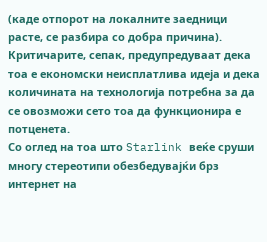(каде отпорот на локалните заедници расте, се разбира со добра причина). Критичарите, сепак, предупредуваат дека тоа е економски неисплатлива идеја и дека количината на технологија потребна за да се овозможи сето тоа да функционира е потценета.
Со оглед на тоа што Starlink веќе сруши многу стереотипи обезбедувајќи брз интернет на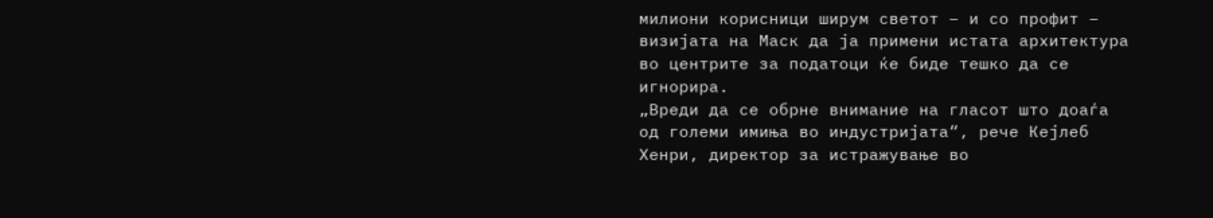милиони корисници ширум светот – и со профит – визијата на Маск да ја примени истата архитектура во центрите за податоци ќе биде тешко да се игнорира.
„Вреди да се обрне внимание на гласот што доаѓа од големи имиња во индустријата“, рече Кејлеб Хенри, директор за истражување во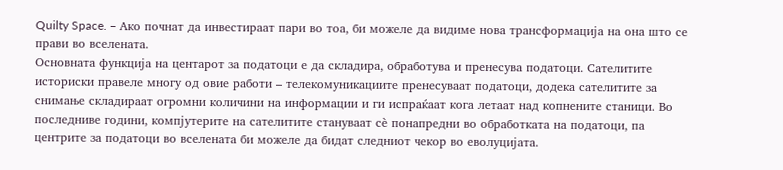Quilty Space. – Ако почнат да инвестираат пари во тоа, би можеле да видиме нова трансформација на она што се прави во вселената.
Основната функција на центарот за податоци е да складира, обработува и пренесува податоци. Сателитите историски правеле многу од овие работи – телекомуникациите пренесуваат податоци, додека сателитите за снимање складираат огромни количини на информации и ги испраќаат кога летаат над копнените станици. Во последниве години, компјутерите на сателитите стануваат сè понапредни во обработката на податоци, па центрите за податоци во вселената би можеле да бидат следниот чекор во еволуцијата.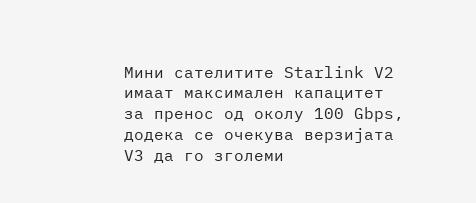Мини сателитите Starlink V2 имаат максимален капацитет за пренос од околу 100 Gbps, додека се очекува верзијата V3 да го зголеми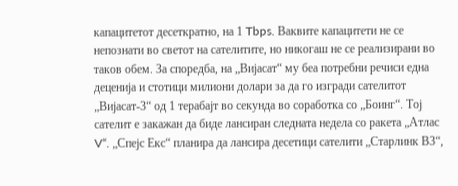капацитетот десеткратно, на 1 Tbps. Ваквите капацитети не се непознати во светот на сателитите, но никогаш не се реализирани во таков обем. За споредба, на „Вијасат“ му беа потребни речиси една деценија и стотици милиони долари за да го изгради сателитот „Вијасат-3“ од 1 терабајт во секунда во соработка со „Боинг“. Тој сателит е закажан да биде лансиран следната недела со ракета „Атлас V“. „Спејс Екс“ планира да лансира десетици сателити „Старлинк В3“,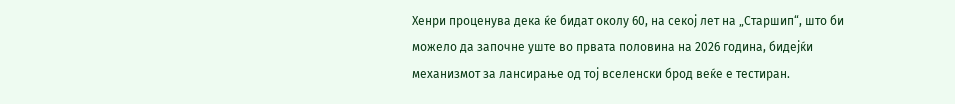Хенри проценува дека ќе бидат околу 60, на секој лет на „Старшип“, што би можело да започне уште во првата половина на 2026 година, бидејќи механизмот за лансирање од тој вселенски брод веќе е тестиран.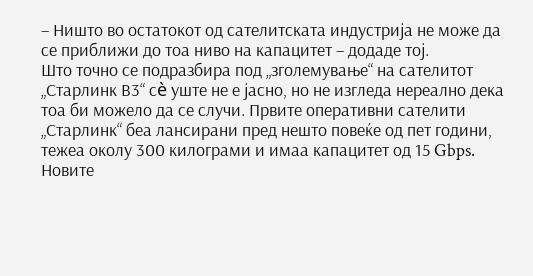– Ништо во остатокот од сателитската индустрија не може да се приближи до тоа ниво на капацитет – додаде тој.
Што точно се подразбира под „зголемување“ на сателитот „Старлинк В3“ сè уште не е јасно, но не изгледа нереално дека тоа би можело да се случи. Првите оперативни сателити „Старлинк“ беа лансирани пред нешто повеќе од пет години, тежеа околу 300 килограми и имаа капацитет од 15 Gbps. Новите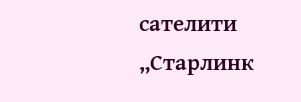сателити „Старлинк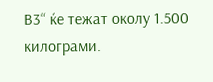В3“ ќе тежат околу 1.500 килограми.